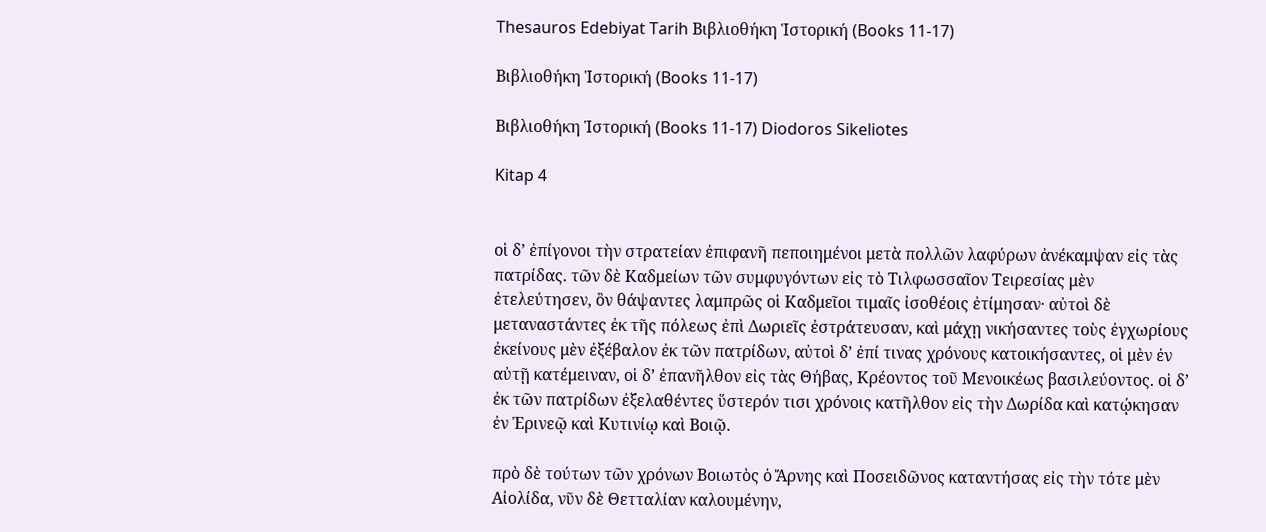Thesauros Edebiyat Tarih Βιβλιοθήκη Ἱστορική (Books 11-17)

Βιβλιοθήκη Ἱστορική (Books 11-17)

Βιβλιοθήκη Ἱστορική (Books 11-17) Diodoros Sikeliotes

Kitap 4


οἱ δʼ ἐπίγονοι τὴν στρατείαν ἐπιφανῆ πεποιημένοι μετὰ πολλῶν λαφύρων ἀνέκαμψαν εἰς τὰς πατρίδας. τῶν δὲ Καδμείων τῶν συμφυγόντων εἰς τὸ Τιλφωσσαῖον Τειρεσίας μὲν ἐτελεύτησεν, ὃν θάψαντες λαμπρῶς οἱ Καδμεῖοι τιμαῖς ἰσοθέοις ἐτίμησαν· αὐτοὶ δὲ μεταναστάντες ἐκ τῆς πόλεως ἐπὶ Δωριεῖς ἐστράτευσαν, καὶ μάχῃ νικήσαντες τοὺς ἐγχωρίους ἐκείνους μὲν ἐξέβαλον ἐκ τῶν πατρίδων, αὐτοὶ δʼ ἐπί τινας χρόνους κατοικήσαντες, οἱ μὲν ἐν αὐτῇ κατέμειναν, οἱ δʼ ἐπανῆλθον εἰς τὰς Θήβας, Κρέοντος τοῦ Μενοικέως βασιλεύοντος. οἱ δʼ ἐκ τῶν πατρίδων ἐξελαθέντες ὕστερόν τισι χρόνοις κατῆλθον εἰς τὴν Δωρίδα καὶ κατῴκησαν ἐν Ἐρινεῷ καὶ Κυτινίῳ καὶ Βοιῷ.

πρὸ δὲ τούτων τῶν χρόνων Βοιωτὸς ὁ Ἄρνης καὶ Ποσειδῶνος καταντήσας εἰς τὴν τότε μὲν Αἰολίδα, νῦν δὲ Θετταλίαν καλουμένην,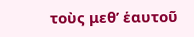τοὺς μεθʼ ἑαυτοῦ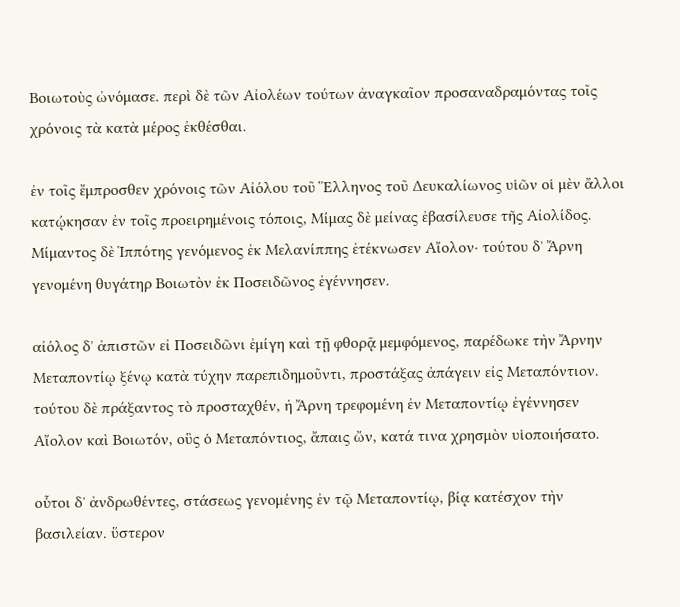Βοιωτοὺς ὠνόμασε. περὶ δὲ τῶν Αἰολέων τούτων ἀναγκαῖον προσαναδραμόντας τοῖς χρόνοις τὰ κατὰ μέρος ἐκθέσθαι.

ἐν τοῖς ἔμπροσθεν χρόνοις τῶν Αἰόλου τοῦ Ἕλληνος τοῦ Δευκαλίωνος υἱῶν οἱ μὲν ἄλλοι κατῴκησαν ἐν τοῖς προειρημένοις τόποις, Μίμας δὲ μείνας ἐβασίλευσε τῆς Αἰολίδος. Μίμαντος δὲ Ἱππότης γενόμενος ἐκ Μελανίππης ἐτέκνωσεν Αἴολον· τούτου δʼ Ἄρνη γενομένη θυγάτηρ Βοιωτὸν ἐκ Ποσειδῶνος ἐγέννησεν.

αἰόλος δʼ ἀπιστῶν εἰ Ποσειδῶνι ἐμίγη καὶ τῇ φθορᾷ μεμφόμενος, παρέδωκε τὴν Ἄρνην Μεταποντίῳ ξένῳ κατὰ τύχην παρεπιδημοῦντι, προστάξας ἀπάγειν εἰς Μεταπόντιον. τούτου δὲ πράξαντος τὸ προσταχθέν, ἡ Ἄρνη τρεφομένη ἐν Μεταποντίῳ ἐγέννησεν Αἴολον καὶ Βοιωτόν, οὓς ὁ Μεταπόντιος, ἄπαις ὤν, κατά τινα χρησμὸν υἱοποιήσατο.

οὗτοι δʼ ἀνδρωθέντες, στάσεως γενομένης ἐν τῷ Μεταποντίῳ, βίᾳ κατέσχον τὴν βασιλείαν. ὕστερον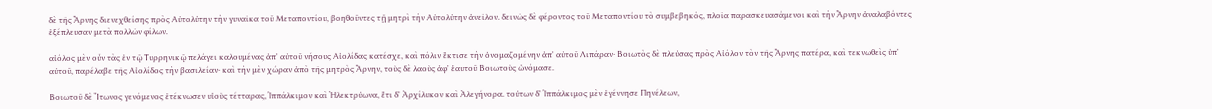δὲ τῆς Ἄρνης διενεχθείσης πρὸς Αὐτολύτην τὴν γυναῖκα τοῦ Μεταποντίου, βοηθοῦντες τῇ μητρὶ τὴν Αὐτολύτην ἀνεῖλον. δεινῶς δὲ φέροντος τοῦ Μεταποντίου τὸ συμβεβηκός, πλοῖα παρασκευασάμενοι καὶ τὴν Ἄρνην ἀναλαβόντες ἐξέπλευσαν μετὰ πολλῶν φίλων.

αἰόλος μὲν οὖν τὰς ἐν τῷ Τυρρηνικῷ πελάγει καλουμένας ἀπʼ αὐτοῦ νήσους Αἰολίδας κατέσχε, καὶ πόλιν ἔκτισε τὴν ὀνομαζομένην ἀπʼ αὐτοῦ Λιπάραν· Βοιωτὸς δὲ πλεύσας πρὸς Αἰόλον τὸν τῆς Ἄρνης πατέρα, καὶ τεκνωθεὶς ὑπʼ αὐτοῦ, παρέλαβε τῆς Αἰολίδος τὴν βασιλείαν· καὶ τὴν μὲν χώραν ἀπὸ τῆς μητρὸς Ἄρνην, τοὺς δὲ λαοὺς ἀφʼ ἑαυτοῦ Βοιωτοὺς ὠνόμασε.

Βοιωτοῦ δὲ Ἴτωνος γενόμενος ἐτέκνωσεν υἱοὺς τέτταρας, Ἱππάλκιμον καὶ Ἠλεκτρύωνα, ἔτι δʼ Ἀρχίλυκον καὶ Ἀλεγήνορα. τούτων δʼ Ἱππάλκιμος μὲν ἐγέννησε Πηνέλεων,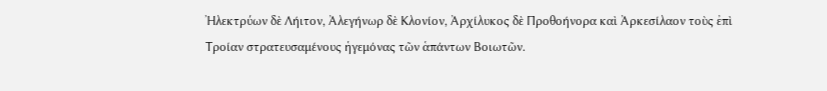Ἠλεκτρύων δὲ Λήιτον, Ἀλεγήνωρ δὲ Κλονίον, Ἀρχίλυκος δὲ Προθοήνορα καὶ Ἀρκεσίλαον τοὺς ἐπὶ Τροίαν στρατευσαμένους ἡγεμόνας τῶν ἁπάντων Βοιωτῶν.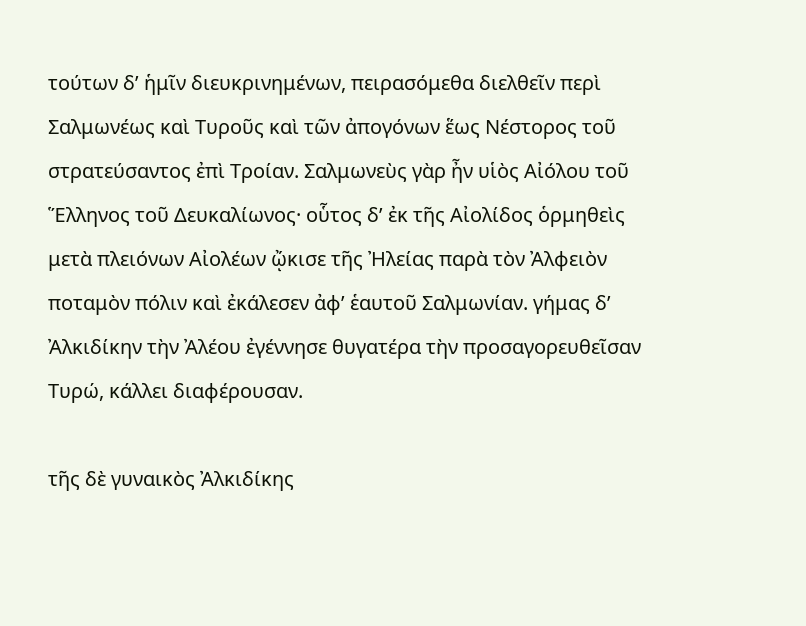τούτων δʼ ἡμῖν διευκρινημένων, πειρασόμεθα διελθεῖν περὶ Σαλμωνέως καὶ Τυροῦς καὶ τῶν ἀπογόνων ἕως Νέστορος τοῦ στρατεύσαντος ἐπὶ Τροίαν. Σαλμωνεὺς γὰρ ἦν υἱὸς Αἰόλου τοῦ Ἕλληνος τοῦ Δευκαλίωνος· οὗτος δʼ ἐκ τῆς Αἰολίδος ὁρμηθεὶς μετὰ πλειόνων Αἰολέων ᾤκισε τῆς Ἠλείας παρὰ τὸν Ἀλφειὸν ποταμὸν πόλιν καὶ ἐκάλεσεν ἀφʼ ἑαυτοῦ Σαλμωνίαν. γήμας δʼ Ἀλκιδίκην τὴν Ἀλέου ἐγέννησε θυγατέρα τὴν προσαγορευθεῖσαν Τυρώ, κάλλει διαφέρουσαν.

τῆς δὲ γυναικὸς Ἀλκιδίκης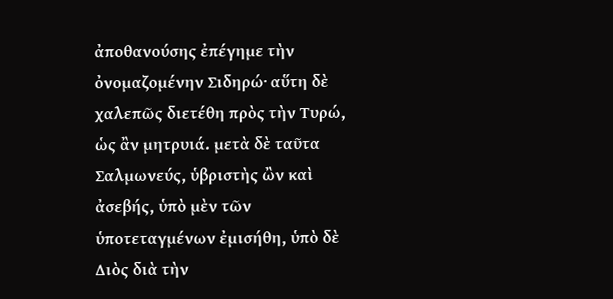ἀποθανούσης ἐπέγημε τὴν ὀνομαζομένην Σιδηρώ· αὕτη δὲ χαλεπῶς διετέθη πρὸς τὴν Τυρώ, ὡς ἂν μητρυιά. μετὰ δὲ ταῦτα Σαλμωνεύς, ὑβριστὴς ὢν καὶ ἀσεβής, ὑπὸ μὲν τῶν ὑποτεταγμένων ἐμισήθη, ὑπὸ δὲ Διὸς διὰ τὴν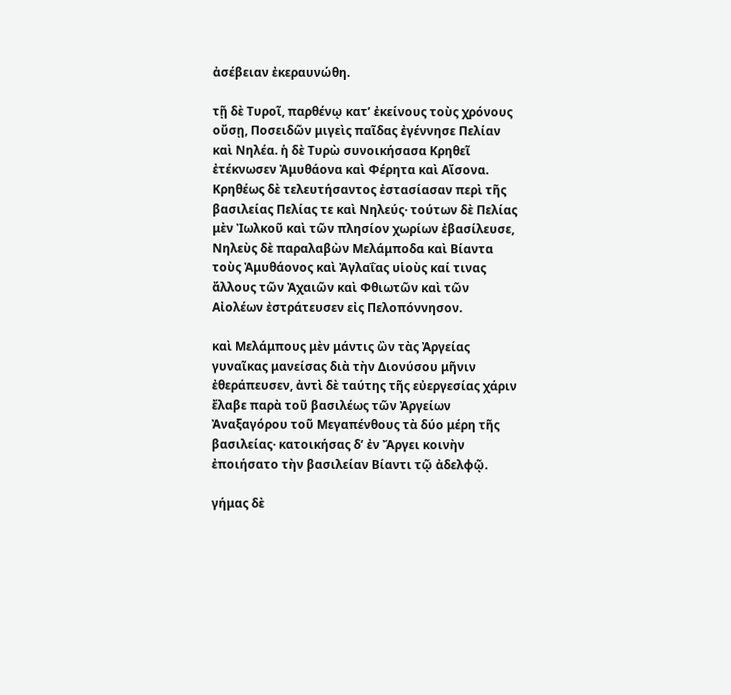ἀσέβειαν ἐκεραυνώθη.

τῇ δὲ Τυροῖ, παρθένῳ κατʼ ἐκείνους τοὺς χρόνους οὔσῃ, Ποσειδῶν μιγεὶς παῖδας ἐγέννησε Πελίαν καὶ Νηλέα. ἡ δὲ Τυρὼ συνοικήσασα Κρηθεῖ ἐτέκνωσεν Ἀμυθάονα καὶ Φέρητα καὶ Αἴσονα. Κρηθέως δὲ τελευτήσαντος ἐστασίασαν περὶ τῆς βασιλείας Πελίας τε καὶ Νηλεύς· τούτων δὲ Πελίας μὲν Ἰωλκοῦ καὶ τῶν πλησίον χωρίων ἐβασίλευσε, Νηλεὺς δὲ παραλαβὼν Μελάμποδα καὶ Βίαντα τοὺς Ἀμυθάονος καὶ Ἀγλαΐας υἱοὺς καί τινας ἄλλους τῶν Ἀχαιῶν καὶ Φθιωτῶν καὶ τῶν Αἰολέων ἐστράτευσεν εἰς Πελοπόννησον.

καὶ Μελάμπους μὲν μάντις ὢν τὰς Ἀργείας γυναῖκας μανείσας διὰ τὴν Διονύσου μῆνιν ἐθεράπευσεν, ἀντὶ δὲ ταύτης τῆς εὐεργεσίας χάριν ἔλαβε παρὰ τοῦ βασιλέως τῶν Ἀργείων Ἀναξαγόρου τοῦ Μεγαπένθους τὰ δύο μέρη τῆς βασιλείας· κατοικήσας δʼ ἐν Ἄργει κοινὴν ἐποιήσατο τὴν βασιλείαν Βίαντι τῷ ἀδελφῷ.

γήμας δὲ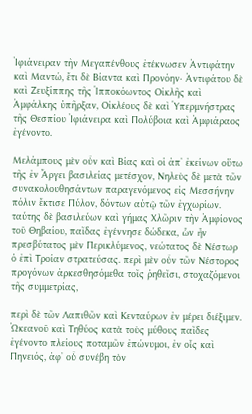Ἰφιάνειραν τὴν Μεγαπένθους ἐτέκνωσεν Ἀντιφάτην καὶ Μαντώ, ἔτι δὲ Βίαντα καὶ Προνόην· Ἀντιφάτου δὲ καὶ Ζευξίππης τῆς Ἱπποκόωντος Οἰκλῆς καὶ Ἀμφάλκης ὑπῆρξαν, Οἰκλέους δὲ καὶ Ὑπερμνήστρας τῆς Θεσπίου Ἰφιάνειρα καὶ Πολύβοια καὶ Ἀμφιάραος ἐγένοντο.

Μελάμπους μὲν οὖν καὶ Βίας καὶ οἱ ἀπʼ ἐκείνων οὕτω τῆς ἐν Ἄργει βασιλείας μετέσχον, Νηλεὺς δὲ μετὰ τῶν συνακολουθησάντων παραγενόμενος εἰς Μεσσήνην πόλιν ἔκτισε Πύλον, δόντων αὐτῷ τῶν ἐγχωρίων. ταύτης δὲ βασιλεύων καὶ γήμας Χλῶριν τὴν Ἀμφίονος τοῦ Θηβαίου, παῖδας ἐγέννησε δώδεκα, ὧν ἦν πρεσβύτατος μὲν Περικλύμενος, νεώτατος δὲ Νέστωρ ὁ ἐπὶ Τροίαν στρατεύσας. περὶ μὲν οὖν τῶν Νέστορος προγόνων ἀρκεσθησόμεθα τοῖς ῥηθεῖσι, στοχαζόμενοι τῆς συμμετρίας,

περὶ δὲ τῶν Λαπιθῶν καὶ Κενταύρων ἐν μέρει διέξιμεν. Ὠκεανοῦ καὶ Τηθύος κατὰ τοὺς μύθους παῖδες ἐγένοντο πλείους ποταμῶν ἐπώνυμοι, ἐν οἷς καὶ Πηνειός, ἀφʼ οὗ συνέβη τὸν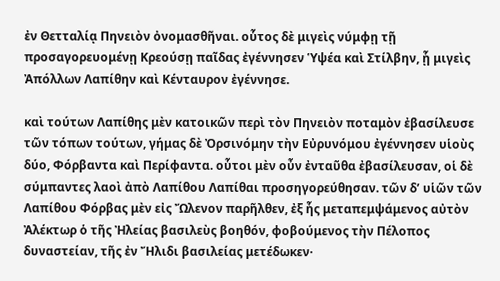ἐν Θετταλίᾳ Πηνειὸν ὀνομασθῆναι. οὗτος δὲ μιγεὶς νύμφῃ τῇ προσαγορευομένῃ Κρεούσῃ παῖδας ἐγέννησεν Ὑψέα καὶ Στίλβην, ᾗ μιγεὶς Ἀπόλλων Λαπίθην καὶ Κένταυρον ἐγέννησε.

καὶ τούτων Λαπίθης μὲν κατοικῶν περὶ τὸν Πηνειὸν ποταμὸν ἐβασίλευσε τῶν τόπων τούτων, γήμας δὲ Ὀρσινόμην τὴν Εὐρυνόμου ἐγέννησεν υἱοὺς δύο, Φόρβαντα καὶ Περίφαντα. οὗτοι μὲν οὖν ἐνταῦθα ἐβασίλευσαν, οἱ δὲ σύμπαντες λαοὶ ἀπὸ Λαπίθου Λαπίθαι προσηγορεύθησαν. τῶν δʼ υἱῶν τῶν Λαπίθου Φόρβας μὲν εἰς Ὤλενον παρῆλθεν, ἐξ ἧς μεταπεμψάμενος αὐτὸν Ἀλέκτωρ ὁ τῆς Ἠλείας βασιλεὺς βοηθόν, φοβούμενος τὴν Πέλοπος δυναστείαν, τῆς ἐν Ἤλιδι βασιλείας μετέδωκεν·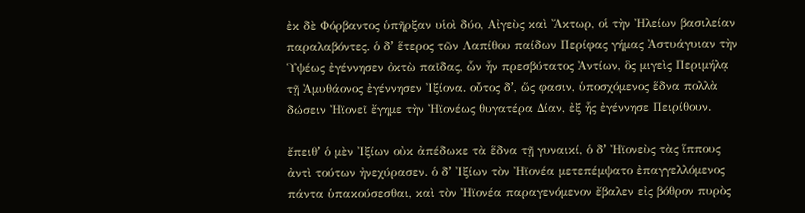ἐκ δὲ Φόρβαντος ὑπῆρξαν υἱοὶ δύο, Αἰγεὺς καὶ Ἄκτωρ, οἱ τὴν Ἠλείων βασιλείαν παραλαβόντες. ὁ δʼ ἕτερος τῶν Λαπίθου παίδων Περίφας γήμας Ἀστυάγυιαν τὴν Ὑψέως ἐγέννησεν ὀκτὼ παῖδας, ὧν ἦν πρεσβύτατος Ἀντίων, ὃς μιγεὶς Περιμήλᾳ τῇ Ἀμυθάονος ἐγέννησεν Ἰξίονα. οὗτος δʼ, ὥς φασιν, ὑποσχόμενος ἕδνα πολλὰ δώσειν Ἠϊονεῖ ἔγημε τὴν Ἠϊονέως θυγατέρα Δίαν, ἐξ ἧς ἐγέννησε Πειρίθουν.

ἔπειθʼ ὁ μὲν Ἰξίων οὐκ ἀπέδωκε τὰ ἕδνα τῇ γυναικί, ὁ δʼ Ἠϊονεὺς τὰς ἵππους ἀντὶ τούτων ἠνεχύρασεν. ὁ δʼ Ἰξίων τὸν Ἠϊονέα μετεπέμψατο ἐπαγγελλόμενος πάντα ὑπακούσεσθαι, καὶ τὸν Ἠϊονέα παραγενόμενον ἔβαλεν εἰς βόθρον πυρὸς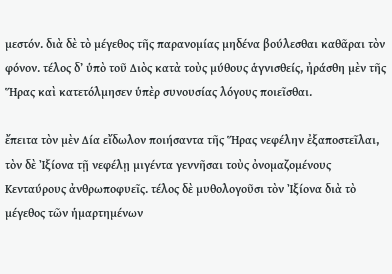μεστόν. διὰ δὲ τὸ μέγεθος τῆς παρανομίας μηδένα βούλεσθαι καθᾶραι τὸν φόνον. τέλος δʼ ὑπὸ τοῦ Διὸς κατὰ τοὺς μύθους ἁγνισθείς, ἠράσθη μὲν τῆς Ἥρας καὶ κατετόλμησεν ὑπὲρ συνουσίας λόγους ποιεῖσθαι.

ἔπειτα τὸν μὲν Δία εἴδωλον ποιήσαντα τῆς Ἥρας νεφέλην ἐξαποστεῖλαι, τὸν δὲ Ἰξίονα τῇ νεφέλῃ μιγέντα γεννῆσαι τοὺς ὀνομαζομένους Κενταύρους ἀνθρωποφυεῖς. τέλος δὲ μυθολογοῦσι τὸν Ἰξίονα διὰ τὸ μέγεθος τῶν ἡμαρτημένων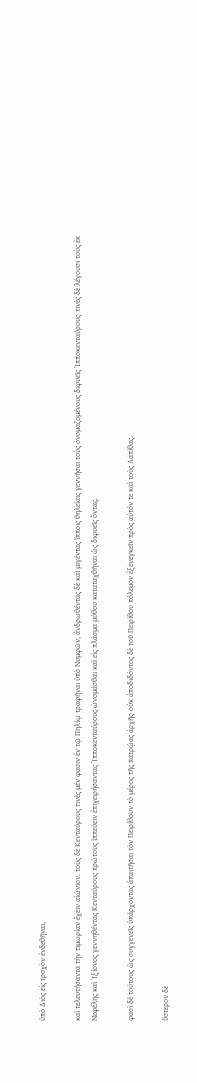ὑπὸ Διὸς εἰς τροχὸν ἐνδεθῆναι,

καὶ τελευτήσαντα τὴν τιμωρίαν ἔχειν αἰώνιον. τοὺς δὲ Κενταύρους τινὲς μέν φασιν ἐν τῷ Πηλίῳ τραφῆναι ὑπὸ Νυμφῶν, ἀνδρωθέντας δὲ καὶ μιγέντας ἵπποις θηλείαις γεννῆσαι τοὺς ὀνομαζομένους διφυεῖς Ἱπποκενταύρους· τινὲς δὲ λέγουσι τοὺς ἐκ Νεφέλης καὶ Ἰξίονος γεννηθέντας Κενταύρους πρώτους ἱππεύειν ἐπιχειρήσαντας Ἱπποκενταύρους ὠνομάσθαι καὶ εἰς πλάσμα μύθου καταταχθῆναι ὡς διφυεῖς ὄντας.

φασὶ δὲ τούτους ὡς συγγενεῖς ὑπάρχοντας ἀπαιτῆσαι τὸν Πειρίθουν τὸ μέρος τῆς πατρῴας ἀρχῆς· οὐκ ἀποδιδόντος δὲ τοῦ Πειρίθου πόλεμον ἐξενεγκεῖν πρὸς αὐτόν τε καὶ τοὺς Λαπίθας.

ὕστερον δὲ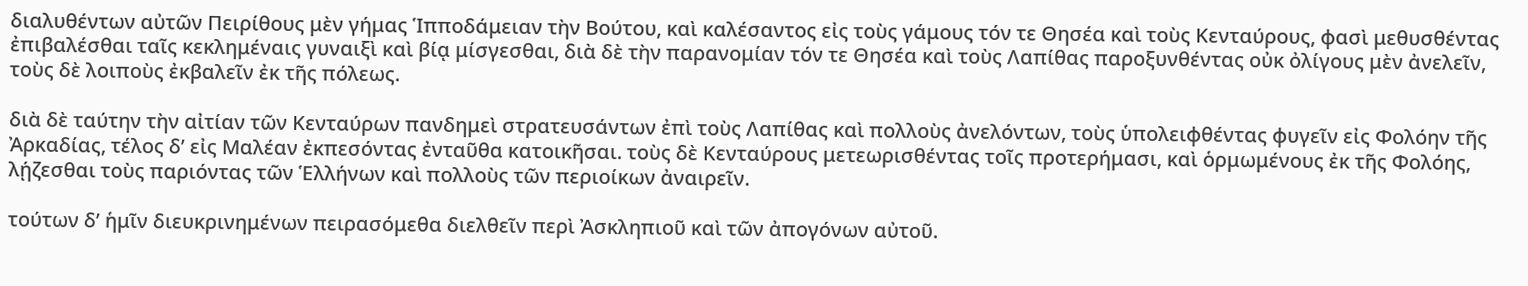διαλυθέντων αὐτῶν Πειρίθους μὲν γήμας Ἱπποδάμειαν τὴν Βούτου, καὶ καλέσαντος εἰς τοὺς γάμους τόν τε Θησέα καὶ τοὺς Κενταύρους, φασὶ μεθυσθέντας ἐπιβαλέσθαι ταῖς κεκλημέναις γυναιξὶ καὶ βίᾳ μίσγεσθαι, διὰ δὲ τὴν παρανομίαν τόν τε Θησέα καὶ τοὺς Λαπίθας παροξυνθέντας οὐκ ὀλίγους μὲν ἀνελεῖν, τοὺς δὲ λοιποὺς ἐκβαλεῖν ἐκ τῆς πόλεως.

διὰ δὲ ταύτην τὴν αἰτίαν τῶν Κενταύρων πανδημεὶ στρατευσάντων ἐπὶ τοὺς Λαπίθας καὶ πολλοὺς ἀνελόντων, τοὺς ὑπολειφθέντας φυγεῖν εἰς Φολόην τῆς Ἀρκαδίας, τέλος δʼ εἰς Μαλέαν ἐκπεσόντας ἐνταῦθα κατοικῆσαι. τοὺς δὲ Κενταύρους μετεωρισθέντας τοῖς προτερήμασι, καὶ ὁρμωμένους ἐκ τῆς Φολόης, λῄζεσθαι τοὺς παριόντας τῶν Ἑλλήνων καὶ πολλοὺς τῶν περιοίκων ἀναιρεῖν.

τούτων δʼ ἡμῖν διευκρινημένων πειρασόμεθα διελθεῖν περὶ Ἀσκληπιοῦ καὶ τῶν ἀπογόνων αὐτοῦ.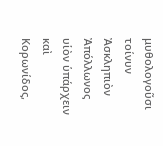μυθολογοῦσι τοίνυν Ἀσκληπιὸν Ἀπόλλωνος υἱὸν ὑπάρχειν καὶ Κορωνίδος,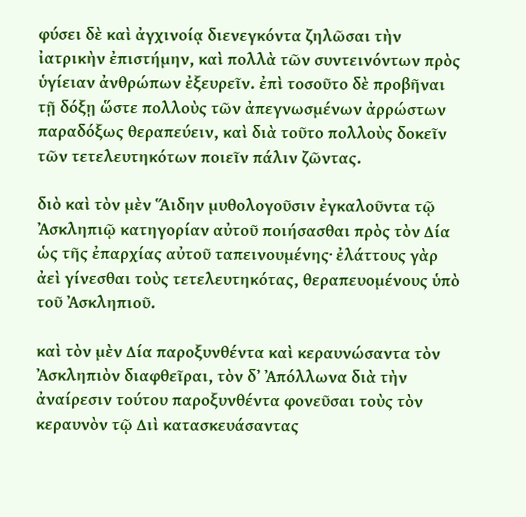φύσει δὲ καὶ ἀγχινοίᾳ διενεγκόντα ζηλῶσαι τὴν ἰατρικὴν ἐπιστήμην, καὶ πολλὰ τῶν συντεινόντων πρὸς ὑγίειαν ἀνθρώπων ἐξευρεῖν. ἐπὶ τοσοῦτο δὲ προβῆναι τῇ δόξῃ ὥστε πολλοὺς τῶν ἀπεγνωσμένων ἀρρώστων παραδόξως θεραπεύειν, καὶ διὰ τοῦτο πολλοὺς δοκεῖν τῶν τετελευτηκότων ποιεῖν πάλιν ζῶντας.

διὸ καὶ τὸν μὲν Ἅιδην μυθολογοῦσιν ἐγκαλοῦντα τῷ Ἀσκληπιῷ κατηγορίαν αὐτοῦ ποιήσασθαι πρὸς τὸν Δία ὡς τῆς ἐπαρχίας αὐτοῦ ταπεινουμένης· ἐλάττους γὰρ ἀεὶ γίνεσθαι τοὺς τετελευτηκότας, θεραπευομένους ὑπὸ τοῦ Ἀσκληπιοῦ.

καὶ τὸν μὲν Δία παροξυνθέντα καὶ κεραυνώσαντα τὸν Ἀσκληπιὸν διαφθεῖραι, τὸν δʼ Ἀπόλλωνα διὰ τὴν ἀναίρεσιν τούτου παροξυνθέντα φονεῦσαι τοὺς τὸν κεραυνὸν τῷ Διὶ κατασκευάσαντας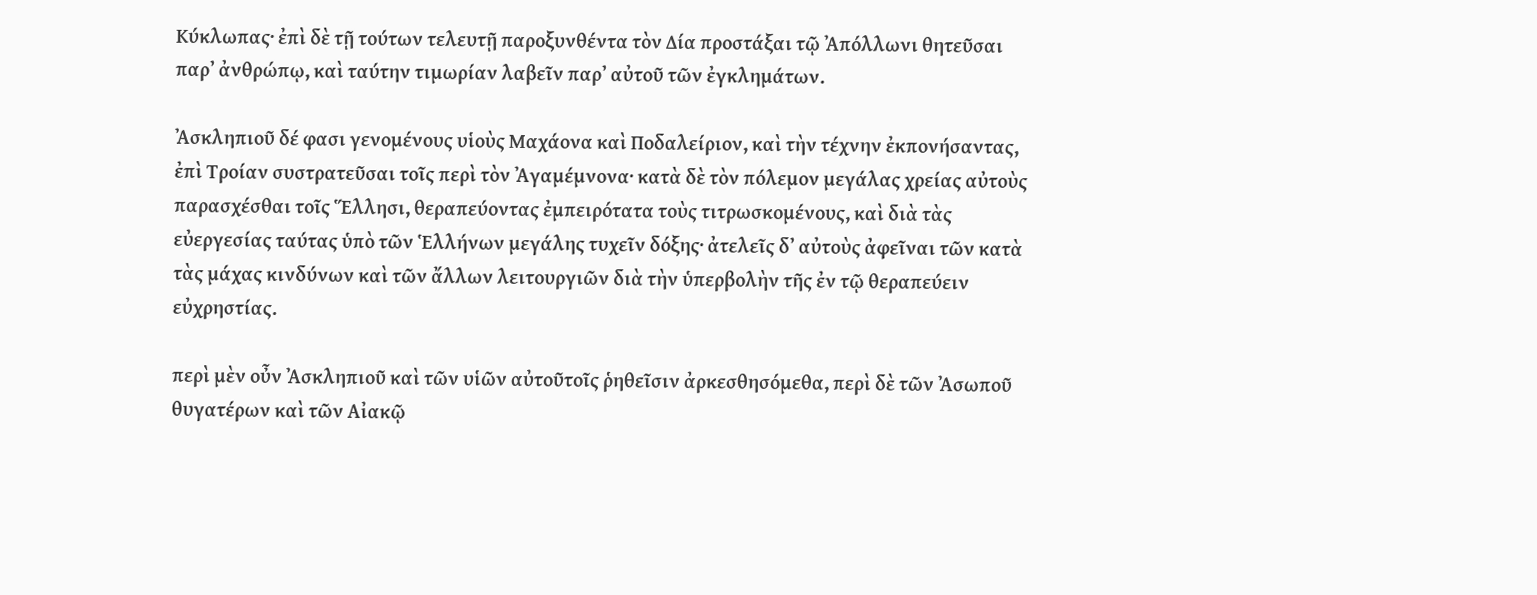Κύκλωπας· ἐπὶ δὲ τῇ τούτων τελευτῇ παροξυνθέντα τὸν Δία προστάξαι τῷ Ἀπόλλωνι θητεῦσαι παρʼ ἀνθρώπῳ, καὶ ταύτην τιμωρίαν λαβεῖν παρʼ αὐτοῦ τῶν ἐγκλημάτων.

Ἀσκληπιοῦ δέ φασι γενομένους υἱοὺς Μαχάονα καὶ Ποδαλείριον, καὶ τὴν τέχνην ἐκπονήσαντας, ἐπὶ Τροίαν συστρατεῦσαι τοῖς περὶ τὸν Ἀγαμέμνονα· κατὰ δὲ τὸν πόλεμον μεγάλας χρείας αὐτοὺς παρασχέσθαι τοῖς Ἕλλησι, θεραπεύοντας ἐμπειρότατα τοὺς τιτρωσκομένους, καὶ διὰ τὰς εὐεργεσίας ταύτας ὑπὸ τῶν Ἑλλήνων μεγάλης τυχεῖν δόξης· ἀτελεῖς δʼ αὐτοὺς ἀφεῖναι τῶν κατὰ τὰς μάχας κινδύνων καὶ τῶν ἄλλων λειτουργιῶν διὰ τὴν ὑπερβολὴν τῆς ἐν τῷ θεραπεύειν εὐχρηστίας.

περὶ μὲν οὖν Ἀσκληπιοῦ καὶ τῶν υἱῶν αὐτοῦτοῖς ῥηθεῖσιν ἀρκεσθησόμεθα, περὶ δὲ τῶν Ἀσωποῦ θυγατέρων καὶ τῶν Αἰακῷ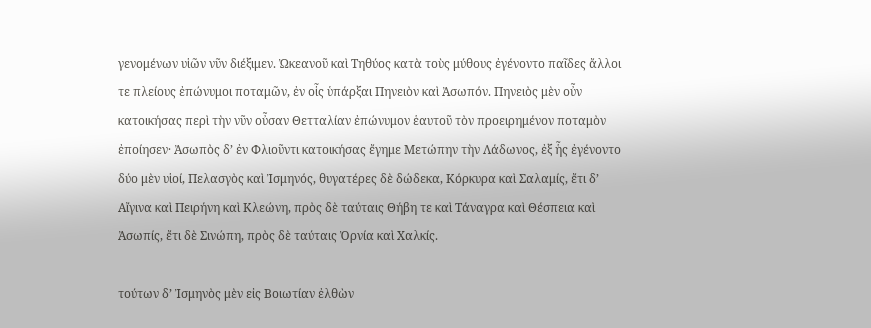γενομένων υἱῶν νῦν διέξιμεν. Ὠκεανοῦ καὶ Τηθύος κατὰ τοὺς μύθους ἐγένοντο παῖδες ἄλλοι τε πλείους ἐπώνυμοι ποταμῶν, ἐν οἷς ὑπάρξαι Πηνειὸν καὶ Ἀσωπόν. Πηνειὸς μὲν οὖν κατοικήσας περὶ τὴν νῦν οὖσαν Θετταλίαν ἐπώνυμον ἑαυτοῦ τὸν προειρημένον ποταμὸν ἐποίησεν· Ἀσωπὸς δʼ ἐν Φλιοῦντι κατοικήσας ἔγημε Μετώπην τὴν Λάδωνος, ἐξ ἧς ἐγένοντο δύο μὲν υἱοί, Πελασγὸς καὶ Ἰσμηνός, θυγατέρες δὲ δώδεκα, Κόρκυρα καὶ Σαλαμίς, ἔτι δʼ Αἴγινα καὶ Πειρήνη καὶ Κλεώνη, πρὸς δὲ ταύταις Θήβη τε καὶ Τάναγρα καὶ Θέσπεια καὶ Ἀσωπίς, ἔτι δὲ Σινώπη, πρὸς δὲ ταύταις Ὀρνία καὶ Χαλκίς.

τούτων δʼ Ἰσμηνὸς μὲν εἰς Βοιωτίαν ἐλθὼν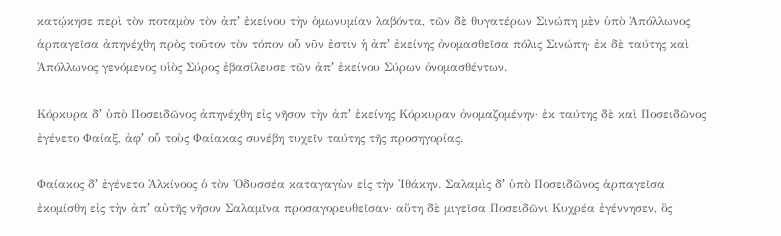κατῴκησε περὶ τὸν ποταμὸν τὸν ἀπʼ ἐκείνου τὴν ὁμωνυμίαν λαβόντα, τῶν δὲ θυγατέρων Σινώπη μὲν ὑπὸ Ἀπόλλωνος ἁρπαγεῖσα ἀπηνέχθη πρὸς τοῦτον τὸν τόπον οὗ νῦν ἐστιν ἡ ἀπʼ ἐκείνης ὀνομασθεῖσα πόλις Σινώπη· ἐκ δὲ ταύτης καὶ Ἀπόλλωνος γενόμενος υἱὸς Σύρος ἐβασίλευσε τῶν ἀπʼ ἐκείνου Σύρων ὀνομασθέντων.

Κόρκυρα δʼ ὑπὸ Ποσειδῶνος ἀπηνέχθη εἰς νῆσον τὴν ἀπʼ ἐκείνης Κόρκυραν ὀνομαζομένην· ἐκ ταύτης δὲ καὶ Ποσειδῶνος ἐγένετο Φαίαξ, ἀφʼ οὗ τοὺς Φαίακας συνέβη τυχεῖν ταύτης τῆς προσηγορίας.

Φαίακος δʼ ἐγένετο Ἀλκίνοος ὁ τὸν Ὀδυσσέα καταγαγὼν εἰς τὴν Ἰθάκην. Σαλαμὶς δʼ ὑπὸ Ποσειδῶνος ἁρπαγεῖσα ἐκομίσθη εἰς τὴν ἀπʼ αὐτῆς νῆσον Σαλαμῖνα προσαγορευθεῖσαν· αὕτη δὲ μιγεῖσα Ποσειδῶνι Κυχρέα ἐγέννησεν, ὃς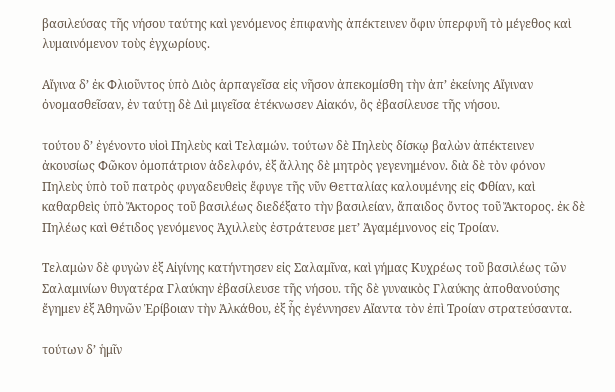βασιλεύσας τῆς νήσου ταύτης καὶ γενόμενος ἐπιφανὴς ἀπέκτεινεν ὄφιν ὑπερφυῆ τὸ μέγεθος καὶ λυμαινόμενον τοὺς ἐγχωρίους.

Αἴγινα δʼ ἐκ Φλιοῦντος ὑπὸ Διὸς ἁρπαγεῖσα εἰς νῆσον ἀπεκομίσθη τὴν ἀπʼ ἐκείνης Αἴγιναν ὀνομασθεῖσαν, ἐν ταύτῃ δὲ Διὶ μιγεῖσα ἐτέκνωσεν Αἰακόν, ὃς ἐβασίλευσε τῆς νήσου.

τούτου δʼ ἐγένοντο υἱοὶ Πηλεὺς καὶ Τελαμών. τούτων δὲ Πηλεὺς δίσκῳ βαλὼν ἀπέκτεινεν ἀκουσίως Φῶκον ὁμοπάτριον ἀδελφόν, ἐξ ἄλλης δὲ μητρὸς γεγενημένον. διὰ δὲ τὸν φόνον Πηλεὺς ὑπὸ τοῦ πατρὸς φυγαδευθεὶς ἔφυγε τῆς νῦν Θετταλίας καλουμένης εἰς Φθίαν, καὶ καθαρθεὶς ὑπὸ Ἄκτορος τοῦ βασιλέως διεδέξατο τὴν βασιλείαν, ἄπαιδος ὄντος τοῦ Ἄκτορος. ἐκ δὲ Πηλέως καὶ Θέτιδος γενόμενος Ἀχιλλεὺς ἐστράτευσε μετʼ Ἀγαμέμνονος εἰς Τροίαν.

Τελαμὼν δὲ φυγὼν ἐξ Αἰγίνης κατήντησεν εἰς Σαλαμῖνα, καὶ γήμας Κυχρέως τοῦ βασιλέως τῶν Σαλαμινίων θυγατέρα Γλαύκην ἐβασίλευσε τῆς νήσου. τῆς δὲ γυναικὸς Γλαύκης ἀποθανούσης ἔγημεν ἐξ Ἀθηνῶν Ἐρίβοιαν τὴν Ἀλκάθου, ἐξ ἧς ἐγέννησεν Αἴαντα τὸν ἐπὶ Τροίαν στρατεύσαντα.

τούτων δʼ ἡμῖν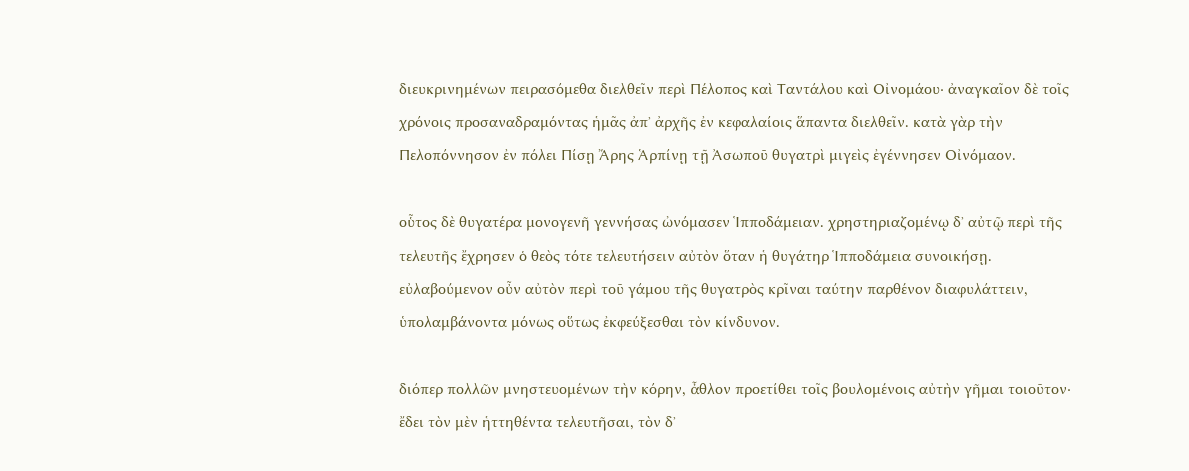διευκρινημένων πειρασόμεθα διελθεῖν περὶ Πέλοπος καὶ Ταντάλου καὶ Οἰνομάου· ἀναγκαῖον δὲ τοῖς χρόνοις προσαναδραμόντας ἡμᾶς ἀπʼ ἀρχῆς ἐν κεφαλαίοις ἅπαντα διελθεῖν. κατὰ γὰρ τὴν Πελοπόννησον ἐν πόλει Πίσῃ Ἄρης Ἁρπίνῃ τῇ Ἀσωποῦ θυγατρὶ μιγεὶς ἐγέννησεν Οἰνόμαον.

οὗτος δὲ θυγατέρα μονογενῆ γεννήσας ὠνόμασεν Ἱπποδάμειαν. χρηστηριαζομένῳ δʼ αὐτῷ περὶ τῆς τελευτῆς ἔχρησεν ὁ θεὸς τότε τελευτήσειν αὐτὸν ὅταν ἡ θυγάτηρ Ἱπποδάμεια συνοικήσῃ. εὐλαβούμενον οὖν αὐτὸν περὶ τοῦ γάμου τῆς θυγατρὸς κρῖναι ταύτην παρθένον διαφυλάττειν, ὑπολαμβάνοντα μόνως οὕτως ἐκφεύξεσθαι τὸν κίνδυνον.

διόπερ πολλῶν μνηστευομένων τὴν κόρην, ἆθλον προετίθει τοῖς βουλομένοις αὐτὴν γῆμαι τοιοῦτον· ἔδει τὸν μὲν ἡττηθέντα τελευτῆσαι, τὸν δʼ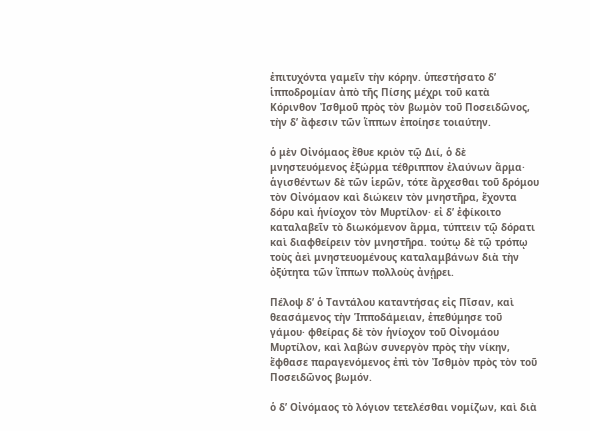ἐπιτυχόντα γαμεῖν τὴν κόρην. ὑπεστήσατο δʼ ἱπποδρομίαν ἀπὸ τῆς Πίσης μέχρι τοῦ κατὰ Κόρινθον Ἰσθμοῦ πρὸς τὸν βωμὸν τοῦ Ποσειδῶνος, τὴν δʼ ἄφεσιν τῶν ἵππων ἐποίησε τοιαύτην.

ὁ μὲν Οἰνόμαος ἔθυε κριὸν τῷ Διί, ὁ δὲ μνηστευόμενος ἐξώρμα τέθριππον ἐλαύνων ἅρμα· ἁγισθέντων δὲ τῶν ἱερῶν, τότε ἄρχεσθαι τοῦ δρόμου τὸν Οἰνόμαον καὶ διώκειν τὸν μνηστῆρα, ἔχοντα δόρυ καὶ ἡνίοχον τὸν Μυρτίλον· εἰ δʼ ἐφίκοιτο καταλαβεῖν τὸ διωκόμενον ἅρμα, τύπτειν τῷ δόρατι καὶ διαφθείρειν τὸν μνηστῆρα. τούτῳ δὲ τῷ τρόπῳ τοὺς ἀεὶ μνηστευομένους καταλαμβάνων διὰ τὴν ὀξύτητα τῶν ἵππων πολλοὺς ἀνῄρει.

Πέλοψ δʼ ὁ Ταντάλου καταντήσας εἰς Πῖσαν, καὶ θεασάμενος τὴν Ἱπποδάμειαν, ἐπεθύμησε τοῦ γάμου· φθείρας δὲ τὸν ἡνίοχον τοῦ Οἰνομάου Μυρτίλον, καὶ λαβὼν συνεργὸν πρὸς τὴν νίκην, ἔφθασε παραγενόμενος ἐπὶ τὸν Ἰσθμὸν πρὸς τὸν τοῦ Ποσειδῶνος βωμόν.

ὁ δʼ Οἰνόμαος τὸ λόγιον τετελέσθαι νομίζων, καὶ διὰ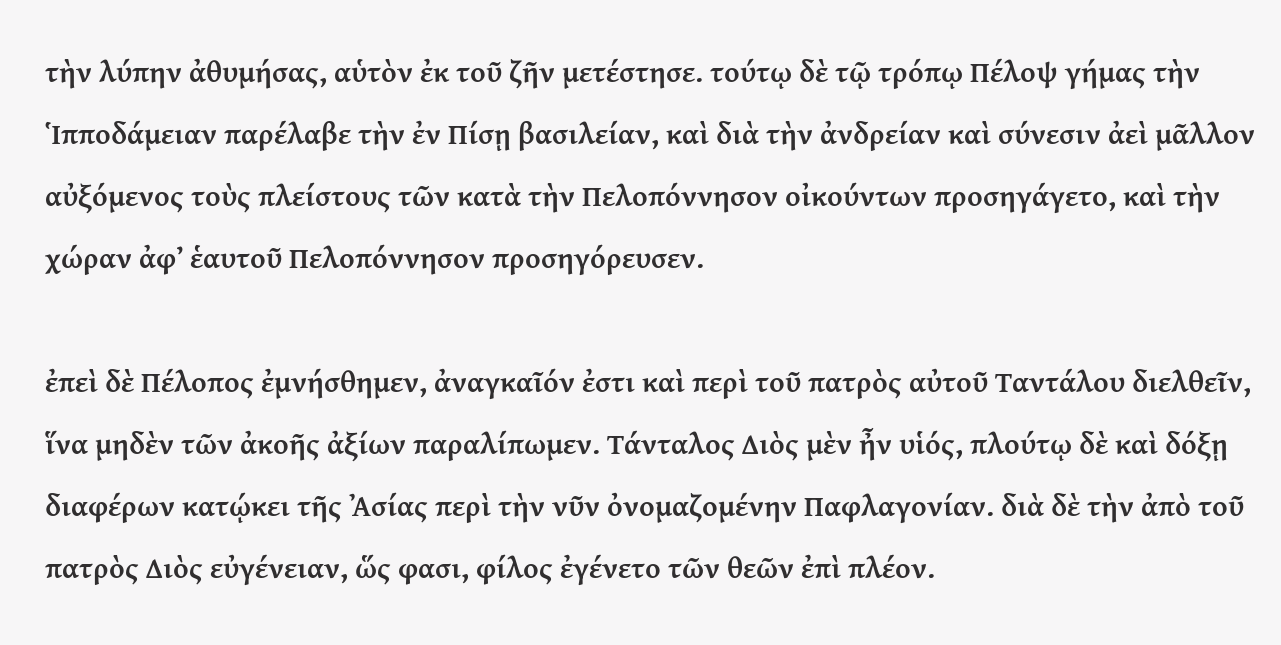τὴν λύπην ἀθυμήσας, αὑτὸν ἐκ τοῦ ζῆν μετέστησε. τούτῳ δὲ τῷ τρόπῳ Πέλοψ γήμας τὴν Ἱπποδάμειαν παρέλαβε τὴν ἐν Πίσῃ βασιλείαν, καὶ διὰ τὴν ἀνδρείαν καὶ σύνεσιν ἀεὶ μᾶλλον αὐξόμενος τοὺς πλείστους τῶν κατὰ τὴν Πελοπόννησον οἰκούντων προσηγάγετο, καὶ τὴν χώραν ἀφʼ ἑαυτοῦ Πελοπόννησον προσηγόρευσεν.

ἐπεὶ δὲ Πέλοπος ἐμνήσθημεν, ἀναγκαῖόν ἐστι καὶ περὶ τοῦ πατρὸς αὐτοῦ Ταντάλου διελθεῖν, ἵνα μηδὲν τῶν ἀκοῆς ἀξίων παραλίπωμεν. Τάνταλος Διὸς μὲν ἦν υἱός, πλούτῳ δὲ καὶ δόξῃ διαφέρων κατῴκει τῆς Ἀσίας περὶ τὴν νῦν ὀνομαζομένην Παφλαγονίαν. διὰ δὲ τὴν ἀπὸ τοῦ πατρὸς Διὸς εὐγένειαν, ὥς φασι, φίλος ἐγένετο τῶν θεῶν ἐπὶ πλέον.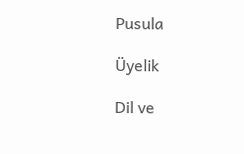Pusula

Üyelik

Dil ve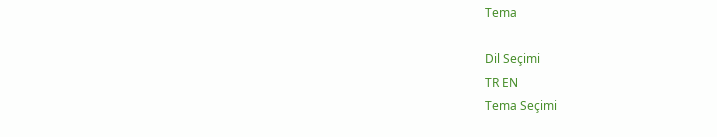Tema

Dil Seçimi
TR EN
Tema Seçimi